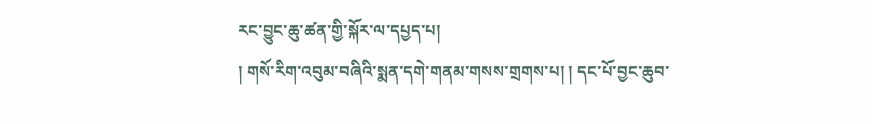རང་བྱུང་ཆུ་ཚན་གྱི་སྐོར་ལ་དཔྱད་པ།
། གསོ་རིག་འབུམ་བཞིའི་སྨན་དགེ་གནམ་གསས་གྲགས་པ། ། དང་པོ་བྱང་ཆུབ་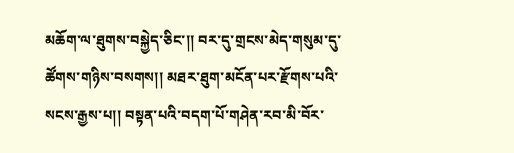མཆོག་ལ་ཐུགས་བསྐྱེད་ཅིང་།། བར་དུ་གྲངས་མེད་གསུམ་དུ་ཚོགས་གཉིས་བསགས།། མཐར་ཐུག་མངོན་པར་རྫོགས་པའི་སངས་རྒྱས་པ།། བསྟན་པའི་བདག་པོ་གཤེན་རབ་མི་བོར་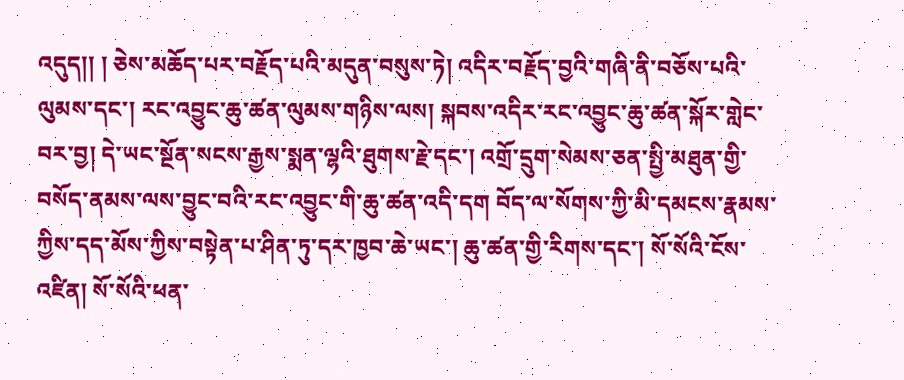འདུད།། ། ཅེས་མཆོད་པར་བརྗོད་པའི་མདུན་བསུས་ཏེ། འདིར་བརྗོད་བྱའི་གཞི་ནི་བཅོས་པའི་ལུམས་དང་། རང་འབྱུང་ཆུ་ཚན་ལུམས་གཉིས་ལས། སྐབས་འདིར་རང་འབྱུང་ཆུ་ཚན་སྐོར་གླེང་བར་བྱ། དེ་ཡང་སྔོན་སངས་རྒྱས་སྨན་ལྷའི་ཐུགས་རྗེ་དང་། འགྲོ་དྲུག་སེམས་ཅན་སྤྱི་མཐུན་གྱི་བསོད་ནམས་ལས་བྱུང་བའི་རང་འབྱུང་གི་ཆུ་ཚན་འདི་དག བོད་ལ་སོགས་ཀྱི་མི་དམངས་རྣམས་ཀྱིས་དད་མོས་ཀྱིས་བསྟེན་པ་ཤིན་ཏུ་དར་ཁྱབ་ཆེ་ཡང་། ཆུ་ཚན་གྱི་རིགས་དང་། སོ་སོའི་ངོས་འཛིན། སོ་སོའི་ཕན་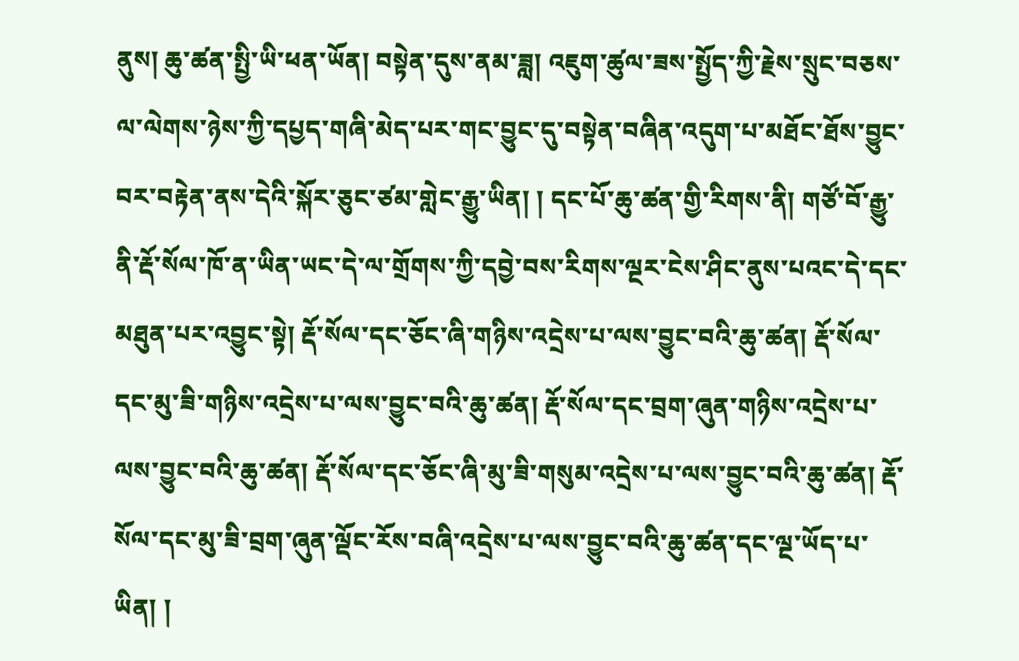ནུས། ཆུ་ཚན་སྤྱི་ཡི་ཕན་ཡོན། བསྟེན་དུས་ནམ་ཟླ། འཇུག་ཚུལ་ཟས་སྤྱོད་ཀྱི་རྗེས་སྲུང་བཅས་ལ་ལེགས་ཉེས་ཀྱི་དཔྱད་གཞི་མེད་པར་གང་བྱུང་དུ་བསྟེན་བཞིན་འདུག་པ་མཐོང་ཐོས་བྱུང་བར་བརྟེན་ནས་དེའི་སྐོར་ཅུང་ཙམ་གླེང་རྒྱུ་ཡིན། ། དང་པོ་ཆུ་ཚན་གྱི་རིགས་ནི། གཙོ་བོ་རྒྱུ་ནི་རྡོ་སོལ་ཁོ་ན་ཡིན་ཡང་དེ་ལ་གྲོགས་ཀྱི་དབྱེ་བས་རིགས་ལྔར་ངེས་ཤིང་ནུས་པའང་དེ་དང་མཐུན་པར་འབྱུང་སྟེ། རྡོ་སོལ་དང་ཅོང་ཞི་གཉིས་འདྲེས་པ་ལས་བྱུང་བའི་ཆུ་ཚན། རྡོ་སོལ་དང་མུ་ཟི་གཉིས་འདྲེས་པ་ལས་བྱུང་བའི་ཆུ་ཚན། རྡོ་སོལ་དང་བྲག་ཞུན་གཉིས་འདྲེས་པ་ལས་བྱུང་བའི་ཆུ་ཚན། རྡོ་སོལ་དང་ཅོང་ཞི་མུ་ཟི་གསུམ་འདྲེས་པ་ལས་བྱུང་བའི་ཆུ་ཚན། རྡོ་སོལ་དང་མུ་ཟི་བྲག་ཞུན་ལྡོང་རོས་བཞི་འདྲེས་པ་ལས་བྱུང་བའི་ཆུ་ཚན་དང་ལྔ་ཡོད་པ་ཡིན། །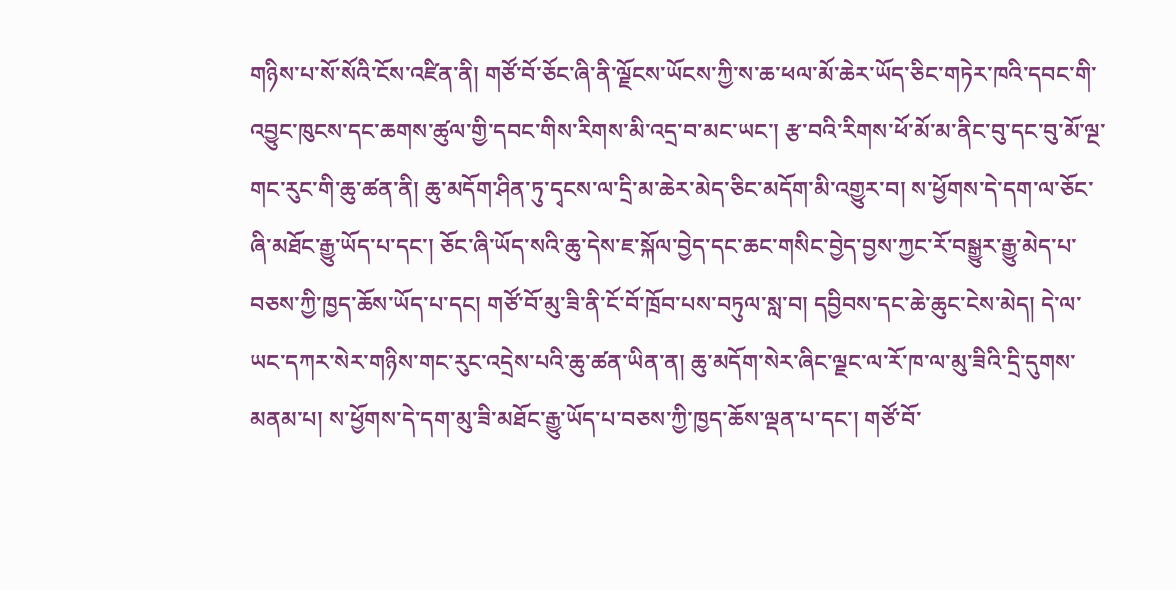གཉིས་པ་སོ་སོའི་ངོས་འཛིན་ནི། གཙོ་བོ་ཅོང་ཞི་ནི་ལྗོངས་ཡོངས་ཀྱི་ས་ཆ་ཕལ་མོ་ཆེར་ཡོད་ཅིང་གཏེར་ཁའི་དབང་གི་འབྱུང་ཁུངས་དང་ཆགས་ཚུལ་གྱི་དབང་གིས་རིགས་མི་འདྲ་བ་མང་ཡང་། རྩ་བའི་རིགས་ཕོ་མོ་མ་ནིང་བུ་དང་བུ་མོ་ལྔ་གང་རུང་གི་ཆུ་ཚན་ནི། ཆུ་མདོག་ཤིན་ཏུ་དྭངས་ལ་དྲི་མ་ཆེར་མེད་ཅིང་མདོག་མི་འགྱུར་བ། ས་ཕྱོགས་དེ་དག་ལ་ཅོང་ཞི་མཐོང་རྒྱུ་ཡོད་པ་དང་། ཅོང་ཞི་ཡོད་སའི་ཆུ་དེས་ཇ་སྐོལ་བྱེད་དང་ཆང་གསིང་བྱེད་བྱས་ཀྱང་རོ་བསྒྱུར་རྒྱུ་མེད་པ་བཅས་ཀྱི་ཁྱད་ཆོས་ཡོད་པ་དང། གཙོ་བོ་མུ་ཟི་ནི་ངོ་བོ་ཁྲོབ་པས་བཏུལ་སླ་བ། དབྱིབས་དང་ཆེ་ཆུང་ངེས་མེད། དེ་ལ་ཡང་དཀར་སེར་གཉིས་གང་རུང་འདྲེས་པའི་ཆུ་ཚན་ཡིན་ན། ཆུ་མདོག་སེར་ཞིང་ལྗང་ལ་རོ་ཁ་ལ་མུ་ཟིའི་དྲི་དུགས་མནམ་པ། ས་ཕྱོགས་དེ་དག་མུ་ཟི་མཐོང་རྒྱུ་ཡོད་པ་བཅས་ཀྱི་ཁྱད་ཆོས་ལྡན་པ་དང་། གཙོ་བོ་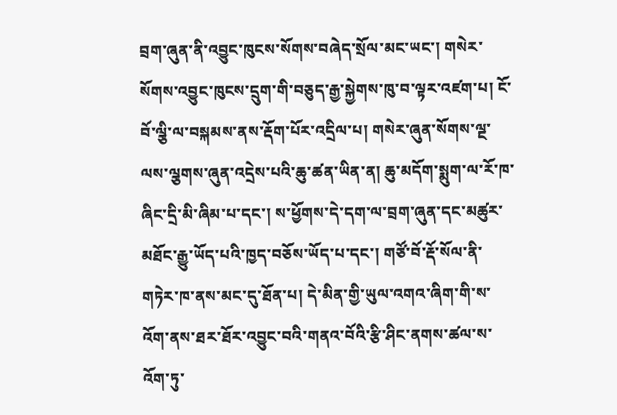བྲག་ཞུན་ནི་འབྱུང་ཁུངས་སོགས་བཞེད་སྲོལ་མང་ཡང་། གསེར་སོགས་འབྱུང་ཁུངས་དྲུག་གི་བཅུད་རྒྱ་སྐྱེགས་ཁུ་བ་ལྟར་འཛག་པ། ངོ་བོ་ལྕི་ལ་བསྐམས་ནས་རྡོག་པོར་འདྲིལ་པ། གསེར་ཞུན་སོགས་ལྔ་ལས་ལྕགས་ཞུན་འདྲེས་པའི་ཆུ་ཚན་ཡིན་ན། ཆུ་མདོག་སྨུག་ལ་རོ་ཁ་ཞིང་དྲི་མི་ཞིམ་པ་དང་། ས་ཕྱོགས་དེ་དག་ལ་བྲག་ཞུན་དང་མཚུར་མཐོང་རྒྱུ་ཡོད་པའི་ཁྱད་བཅོས་ཡོད་པ་དང་། གཙོ་བོ་རྡོ་སོལ་ནི་གཏེར་ཁ་ནས་མང་དུ་ཐོན་པ། དེ་མིན་གྱི་ཡུལ་འགའ་ཞིག་གི་ས་འོག་ནས་ཐར་ཐོར་འབྱུང་བའི་གནའ་བོའི་རྩི་ཤིང་ནགས་ཚལ་ས་འོག་ཏུ་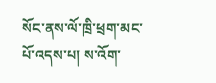སོང་ནས་ལོ་ཁྲི་ཕྲག་མང་པོ་འདས་པ། ས་འོག་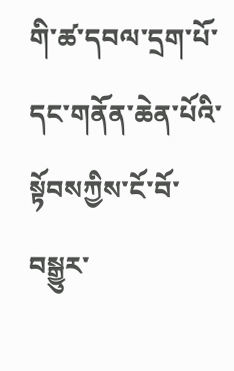གི་ཚ་དབལ་དྲག་པོ་དང་གནོན་ཆེན་པོའི་སྟོབསཀྱིས་ངོ་བོ་བསྒྱུར་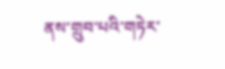ནས་གྲུབ་པའི་གཏེར་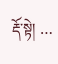རྡོ་སྟེ། …